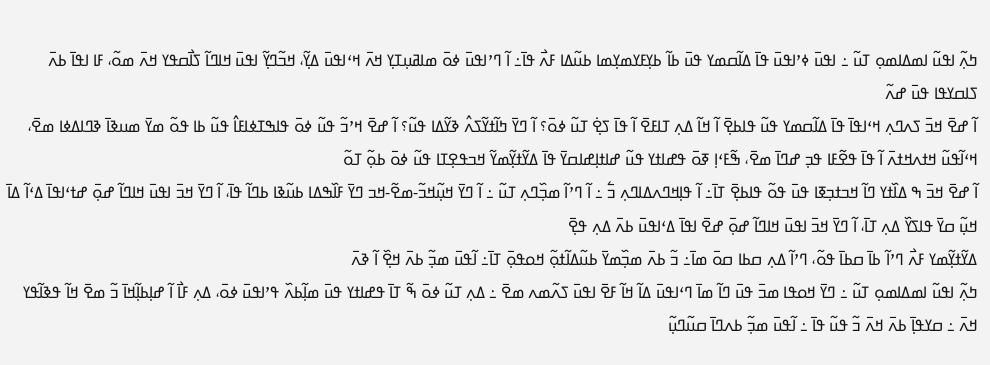ߤߍ߲߬ ߊߟߎ߬ ߊߘߡߊߘߋ߲ ߠߎ߬ ߸ ߊߟߎ߫ ߦߴߊߟߎ߫ ߟߊ߫ ߡߊ߬ߛߘߌ ߟߎ߫ ߕߊ߬ ߕߌ߲ߓߌߘߌ߲ߘߊ ߕߎ߬ߡߊ ߓߍ߯ ߟߊ߫߸ ߊ߬ ߣߴߊߟߎ߫ ߦߋ߫ ߘߊߥߎ߲ߠߌ߲ ߞߍ߫ ߞߵߊߟߎ߫ ߡߌ߲߬، ߞߏ߬ߣߌ߲߬ ߊߟߎ߫ ߞߊߣߊ߬ ߖߊ߯ߛߟߌ ߞߍ߫ ߘߋ߬، ߓߊ ߊߟߊ߫ ߕߍ߫ ߖߊߛߌߟߊ ߟߎ߫ ߝߍ߬
ߊ߬ ߝߐ߫ ߞߏ߫ ߖߍߣߍ߲ ߞߵߊߟߊ߫ ߟߊ߫ ߡߊ߬ߛߘߌ ߟߎ߬ ߟߊߕߐ߲߫ ߊ߬ ߞߊ߬ ߡߍ߲ ߠߊߓߐ߫ ߊ߬ ߟߊ߫ ߖߐ߲߭ ߠߎ߬ ߦߋ߫؟ ߊ߬ ߣߌ߫ ߤߊ߬ߙߌ߬ߖߍ߮ ߢߌ߬ߡߊ ߟߎ߬؟ ߊ߬ ߝߐ߫ ߞߴߏ߬ ߟߎ߬ ߦߋ߫ ߟߊߒߠߦߊߓߊ߮ ߟߎ߬ ߕߊ ߟߋ߬ ߘߌ߫ ߘߎߢߊ߫ ߢߣߊߡߦߊ ߘߐ߫، ߞߵߊ߬ߟߎ߬ ߞߙߍߞߙߍ߫ ߊ߬ ߟߊ߫ ߟߐ߬ߓߊ ߟߏ߲ ߝߣߊ߫ ߘߐ߫، ߒ߬ߓߵߊ߲ ߧߋ߫ ߟߝߊߙߌ ߟߎ߬ ߝߊߙߊ߲ߝߊߛߌ߫ ߟߊ߫ ߡߌ߬ߙߌ߲߬ߘߌ߬ ߞߏߟߐ߲ߠߊ ߟߎ߬ ߦߋ߫ ߕߋ߲߬ ߠߋ߬
ߊ߬ ߝߐ߫ ߞߏ߫ ߒ ߡߊ߰ߙߌ ߣߊ߬ ߞߏߙߏ߲ߧߊ ߟߎ߫ ߟߋ߬ ߟߊߕߐ߲߫ ߠߊ߫߸ ߊ߬ ߟߊ߲ߞߣߍߡߊߣߍ߲ ߏ߱ ߸ ߊ߬ ߣߴߊ߬ ߘߏ߲߰ߣߍ߲ ߠߎ߬ ߸ ߊ߬ ߣߌ߫ ߞߎ߲߬ߞߏ߬-ߘߐ߬-ߞߏ ߣߌ߫ ߓߊ߰ߒߡߊ ߕߎ߬ߢߊ ߕߣߊ߬ ߟߊ߫، ߊ߬ ߣߌ߫ ߞߏ߫ ߊߟߎ߫ ߞߊߣߊ߬ ߝߋ߲߫ ߝߙߵߊߟߊ߫ ߡߵߊ߬ ߡߊ߫ ߞߎ߲߬ ߛߌ߫ ߟߊߖߌ߰ ߡߍ߲ ߠߊ߫، ߊ߬ ߣߌ߫ ߞߏ߫ ߊߟߎ߫ ߞߊߣߊ߬ ߝߋ߲߫ ߝߐ߫ ߊߟߊ߫ ߡߵߊߟߎ߫ ߕߍ߫ ߡߍ߲ ߟߐ߲߫
ߡߌ߬ߙߌ߲߬ߘߌ ߓߍ߯ ߣߴߊ߬ ߕߊ߫ ߛߕߊ߫ ߟߋ߬، ߣߴߊ߬ ߡߍ߲ ߛߕߊ ߛߋ߫ ߘߊ߫߸ ߏ߬ ߕߍ߫ ߘߏ߲߰ߘߌ߫ ߕߎ߬ߡߊ߬ߙߋ߲߬ ߞߋߟߋ߲߫ ߠߊ߫߸ ߊ߬ߟߎ߫ ߘߏ߲߬ ߕߍ߫ ߞߐ߲߰ ߊ߬ ߢߍ߫
ߤߍ߲߬ ߊߟߎ߬ ߊߘߡߊߘߋ߲ ߠߎ߬ ߸ ߣߌ߫ ߞߋߟߊ ߘߏ߫ ߟߎ߫ ߣߊ߬ ߘߊ߫ ߣߵߊߟߎ߫ ߡߊ߬ ߞߊ߬ ߓߐ߫ ߊߟߎ߫ ߖߍ߬ߘߍ ߘߐ߫ ߸ ߡߍ߲ ߠߎ߬ ߦߋ߫ ߒ߬ ߠߊ߫ ߟߝߊߙߌ ߟߎ߫ ߘߊ߲߬ߕߍ߰ ߟߴߊߟߎ߫ ߦߋ߫، ߡߍ߲ ߓߊ߯ ߊ߬ ߝߊ߲ߕߊ߲߬ߞߊ߫ ߏ߬ ߘߐ߫ ߞߊ߬ ߟߢߊ߬ߟߌ ߞߍ߫ ߸ ߛߌߟߊ߲߫ ߕߍ߫ ߞߍ߫ ߏ߬ ߟߎ߬ ߟߊ߫ ߸ ߊ߬ߟߎ߫ ߘߏ߲߬ ߕߍߣߊ߫ ߛߎ߬ߣߎ߲߬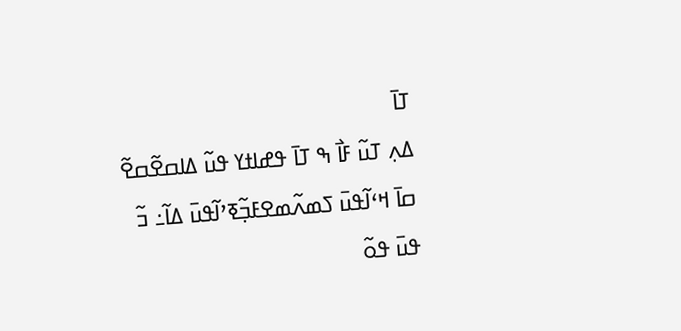ߠߊ߫
ߡߍ߲ ߠߎ߬ ߓߊ߯ ߒ ߠߊ߫ ߟߝߊߙߌ ߟߎ߬ ߡߊߛߐ߬ߛߐ߬ ߛߊ߫ ߞߵߊ߬ߟߎ߫ ߖߘߍ߬ߘߐߓߏ߲߬ߧߴߊ߬ߟߎ߫ ߡߊ߬߸ ߏ߬ ߟߎ߫ ߟߋ߬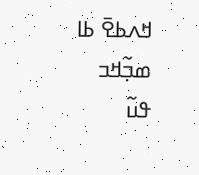ߞߍߕߐ߫ ߕߊ ߘߏ߲߬ߞߏ ߟߎ߬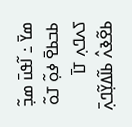ߘߌ߫ ߸ ߊ߬ߟߎ߫ ߘߏ߲߬ ߕߏߕߐ߫ ߦߋ߲߬ ߠߋ߬
ߖߍߣߍ߲ ߠߊ߫ ߕߐ߬ߢߍ߮ ߕߊ߬ߡߌ߲߬ߣߍ߲߫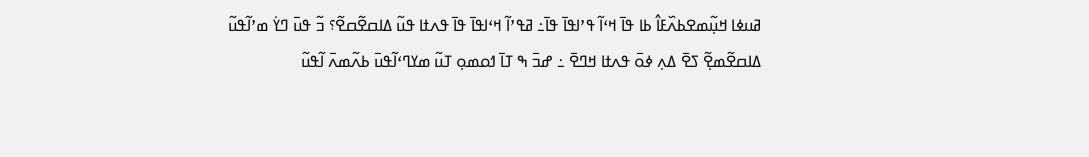ߥߎߦߊ ߞߎ߲߬ߘߐߕߍ߰ߓߊ߮ ߕߊ ߟߊ߫ ߞߵߊ߬ ߟߴߊߟߊ߫ ߟߊ߫߸ ߥߟߴߊ߬ ߞߵߊߟߊ߫ ߟߊ߫ ߟߍߙߊ ߟߎ߬ ߡߊߛߐ߬ߛߐ߬؟ ߏ߬ ߟߎ߫ ߣߌ߭ ߘߴߊ߬ߟߎ߬ ߡߊߛߐ߬ߘߐ߲߬ ߖߐ߫ ߡߍ߲ ߦߋ߫ ߟߍߙߊ ߞߣߐ߫ ߸ ߝߏ߫ ߒ ߠߊ߫ ߗߋߘߋ߲ ߠߎ߬ ߘߌߣߵߊ߬ߟߎ߫ ߕߍ߬ߘߍ߫ ߊ߬ߟߎ߬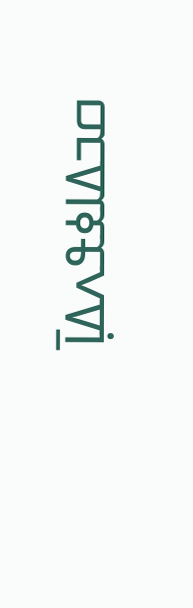ߛߏߡߊߦߟߍߡߊ߲߫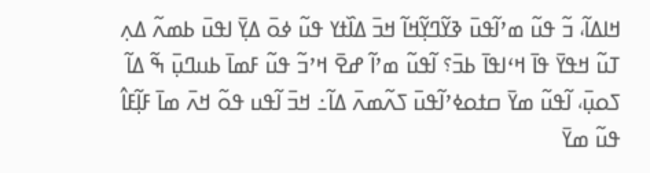ߞߊߡߊ߬، ߏ߬ ߟߎ߬ ߘߴߊ߬ߟߎ߫ ߢߌ߬ߣߌ߲߬ߞߊ߬ ߞߏ߫ ߡߊ߰ߙߌ ߟߎ߬ ߦߋ߫ ߡߌ߲߫ ߊߟߎ߫ ߕߘߍ߬ ߡߍ߲ ߠߎ߬ ߞߟߌ߫ ߟߊ߫ ߞߵߊߟߊ߫ ߕߏ߫؟ ߊ߬ߟߎ߬ ߘߴߊ߬ ߝߐ߫ ߞߴߏ߬ ߟߎ߬ ߓߘߊ߫ ߕߎߣߎ߲߫ ߒ߬ ߡߊ߬ ߖߋߎ߲߫، ߊ߬ߟߎ߬ ߘߌ߫ ߛߙߋߦߴߊ߬ߟߎ߫ ߖߍ߬ߘߍ߫ ߡߊ߬߸ ߞߏ߫ ߊ߬ߟߎ ߟߋ߬ ߞߍ߫ ߘߊ߫ ߓߊ߲߬ߓߊ߮ ߟߎ߬ ߘߌ߫